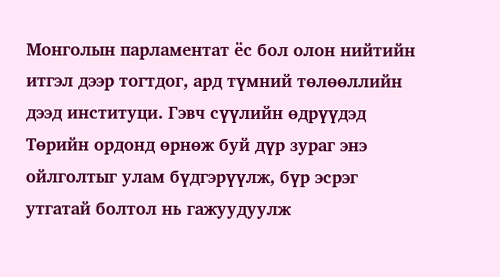Монголын парламентат ёс бол олон нийтийн итгэл дээр тогтдог, ард түмний төлөөллийн дээд институци. Гэвч сүүлийн өдрүүдэд Төрийн ордонд өрнөж буй дүр зураг энэ ойлголтыг улам бүдгэрүүлж, бүр эсрэг утгатай болтол нь гажуудуулж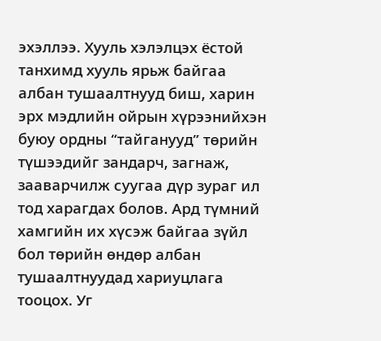эхэллээ. Хууль хэлэлцэх ёстой танхимд хууль ярьж байгаа албан тушаалтнууд биш, харин эрх мэдлийн ойрын хүрээнийхэн буюу ордны “тайганууд” төрийн түшээдийг зандарч, загнаж, зааварчилж суугаа дүр зураг ил тод харагдах болов. Ард түмний хамгийн их хүсэж байгаа зүйл бол төрийн өндөр албан тушаалтнуудад хариуцлага тооцох. Уг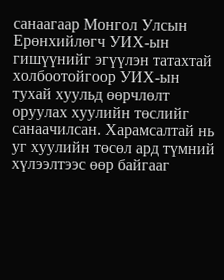санаагаар Монгол Улсын Ерөнхийлөгч УИХ-ын гишүүнийг эгүүлэн татахтай холбоотойгоор УИХ-ын тухай хуульд өөрчлөлт оруулах хуулийн төслийг санаачилсан. Харамсалтай нь уг хуулийн төсөл ард түмний хүлээлтээс өөр байгааг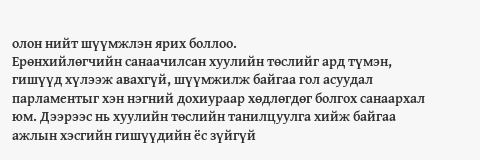олон нийт шүүмжлэн ярих боллоо.
Ерөнхийлөгчийн санаачилсан хуулийн төслийг ард түмэн, гишүүд хүлээж авахгүй, шүүмжилж байгаа гол асуудал парламентыг хэн нэгний дохиураар хөдлөгдөг болгох санаархал юм. Дээрээс нь хуулийн төслийн танилцуулга хийж байгаа ажлын хэсгийн гишүүдийн ёс зүйгүй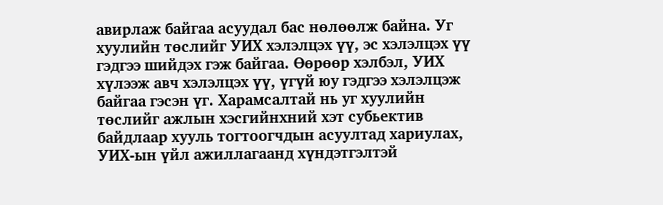авирлаж байгаа асуудал бас нөлөөлж байна. Уг хуулийн төслийг УИХ хэлэлцэх үү, эс хэлэлцэх үү гэдгээ шийдэх гэж байгаа. Өөрөөр хэлбэл, УИХ хүлээж авч хэлэлцэх үү, үгүй юу гэдгээ хэлэлцэж байгаа гэсэн үг. Харамсалтай нь уг хуулийн төслийг ажлын хэсгийнхний хэт субьектив байдлаар хууль тогтоогчдын асуултад хариулах, УИХ-ын үйл ажиллагаанд хүндэтгэлтэй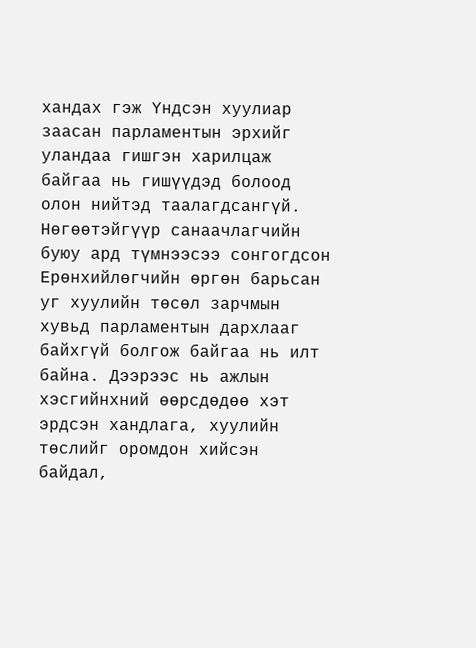хандах гэж Үндсэн хуулиар заасан парламентын эрхийг уландаа гишгэн харилцаж байгаа нь гишүүдэд болоод олон нийтэд таалагдсангүй. Нөгөөтэйгүүр санаачлагчийн буюу ард түмнээсээ сонгогдсон Ерөнхийлөгчийн өргөн барьсан уг хуулийн төсөл зарчмын хувьд парламентын дархлааг байхгүй болгож байгаа нь илт байна. Дээрээс нь ажлын хэсгийнхний өөрсдөдөө хэт эрдсэн хандлага, хуулийн төслийг оромдон хийсэн байдал,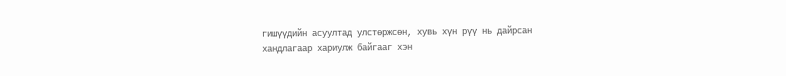гишүүдийн асуултад улстөржсөн, хувь хүн рүү нь дайрсан хандлагаар хариулж байгааг хэн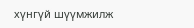хүнгүй шүүмжилж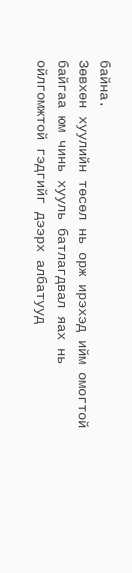байна.
Зөвхөн хуулийн төсөл нь орж ирэхэд ийм омогтой байгаа юм чинь хууль батлагдвал яах нь ойлгомжтой гэдгийг дээрх албатууд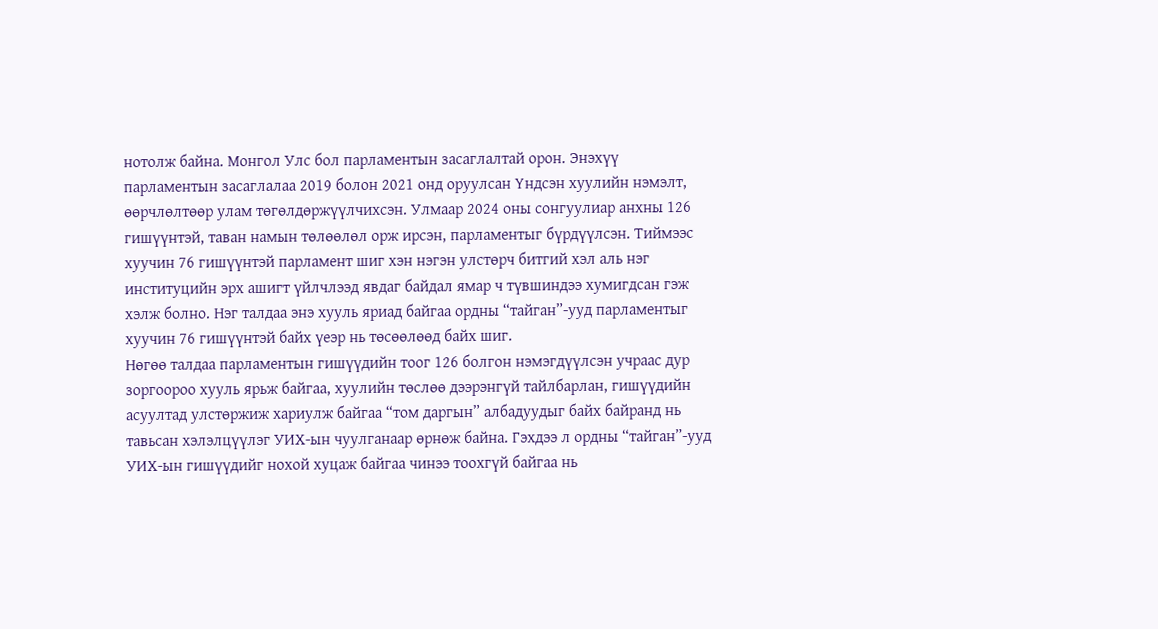нотолж байна. Монгол Улс бол парламентын засаглалтай орон. Энэхүү парламентын засаглалаа 2019 болон 2021 онд оруулсан Үндсэн хуулийн нэмэлт, өөрчлөлтөөр улам төгөлдөржүүлчихсэн. Улмаар 2024 оны сонгуулиар анхны 126 гишүүнтэй, таван намын төлөөлөл орж ирсэн, парламентыг бүрдүүлсэн. Тиймээс хуучин 76 гишүүнтэй парламент шиг хэн нэгэн улстөрч битгий хэл аль нэг институцийн эрх ашигт үйлчлээд явдаг байдал ямар ч түвшиндээ хумигдсан гэж хэлж болно. Нэг талдаа энэ хууль яриад байгаа ордны “тайган”-ууд парламентыг хуучин 76 гишүүнтэй байх үеэр нь төсөөлөөд байх шиг.
Нөгөө талдаа парламентын гишүүдийн тоог 126 болгон нэмэгдүүлсэн учраас дур зоргоороо хууль ярьж байгаа, хуулийн төслөө дээрэнгүй тайлбарлан, гишүүдийн асуултад улстөржиж хариулж байгаа “том даргын” албадуудыг байх байранд нь тавьсан хэлэлцүүлэг УИХ-ын чуулганаар өрнөж байна. Гэхдээ л ордны “тайган”-ууд УИХ-ын гишүүдийг нохой хуцаж байгаа чинээ тоохгүй байгаа нь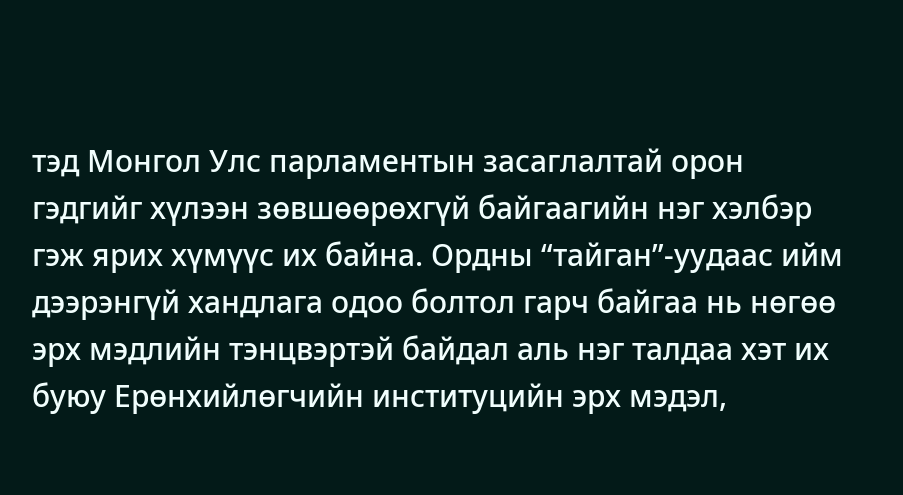тэд Монгол Улс парламентын засаглалтай орон гэдгийг хүлээн зөвшөөрөхгүй байгаагийн нэг хэлбэр гэж ярих хүмүүс их байна. Ордны “тайган”-уудаас ийм дээрэнгүй хандлага одоо болтол гарч байгаа нь нөгөө эрх мэдлийн тэнцвэртэй байдал аль нэг талдаа хэт их буюу Ерөнхийлөгчийн институцийн эрх мэдэл,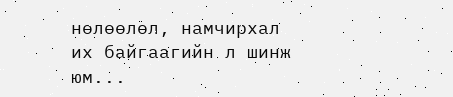нөлөөлөл, намчирхал их байгаагийн л шинж юм...